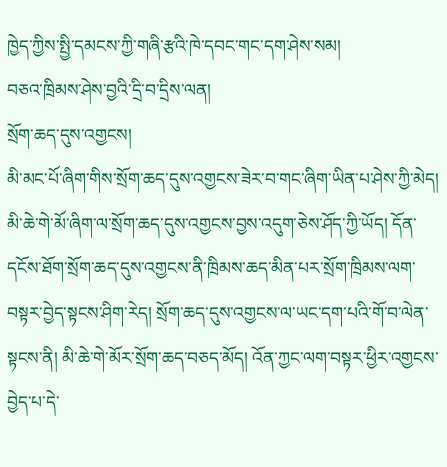ཁྱེད་ཀྱིས་སྤྱི་དམངས་ཀྱི་གཞི་རྩའི་ཁེ་དབང་གང་དག་ཤེས་སམ།
བཅའ་ཁྲིམས་ཤེས་བྱའི་དྲི་བ་དྲིས་ལན།
སྲོག་ཆད་དུས་འགྱངས།
མི་མང་པོ་ཞིག་གིས་སྲོག་ཆད་དུས་འགྱངས་ཟེར་བ་གང་ཞིག་ཡིན་པ་ཤེས་ཀྱི་མེད། མི་ཆེ་གེ་མོ་ཞིག་ལ་སྲོག་ཆད་དུས་འགྱངས་བྱས་འདུག་ཅེས་ཤོད་ཀྱི་ཡོད། དོན་དངོས་ཐོག་སྲོག་ཆད་དུས་འགྱངས་ནི་ཁྲིམས་ཆད་མིན་པར་སྲོག་ཁྲིམས་ལག་བསྟར་བྱེད་སྟངས་ཤིག་རེད། སྲོག་ཆད་དུས་འགྱངས་ལ་ཡང་དག་པའི་གོ་བ་ལེན་སྟངས་ནི། མི་ཆེ་གེ་མོར་སྲོག་ཆད་བཅད་མོད། འོན་ཀྱང་ལག་བསྟར་ཕྱིར་འགྱངས་བྱེད་པ་དེ་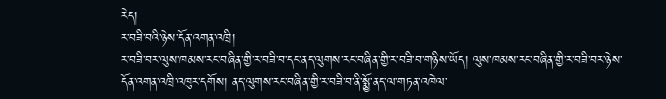རེད།
ར་བཟི་བའི་ཉེས་དོན་འགན་འཁྲི།
ར་བཟི་བར་ལུས་ཁམས་རང་བཞིན་གྱི་ར་བཟི་བ་དང་ནད་ལུགས་རང་བཞིན་གྱི་ར་བཟི་བ་གཉིས་ཡོད། ལུས་ཁམས་རང་བཞིན་གྱི་ར་བཟི་བར་ཉེས་དོན་འགན་འཁྲི་འཁུར་དགོས། ནད་ལུགས་རང་བཞིན་གྱི་ར་བཟི་བ་ནི་སྨྱོ་ནད་ལ་གཏན་འཁེལ་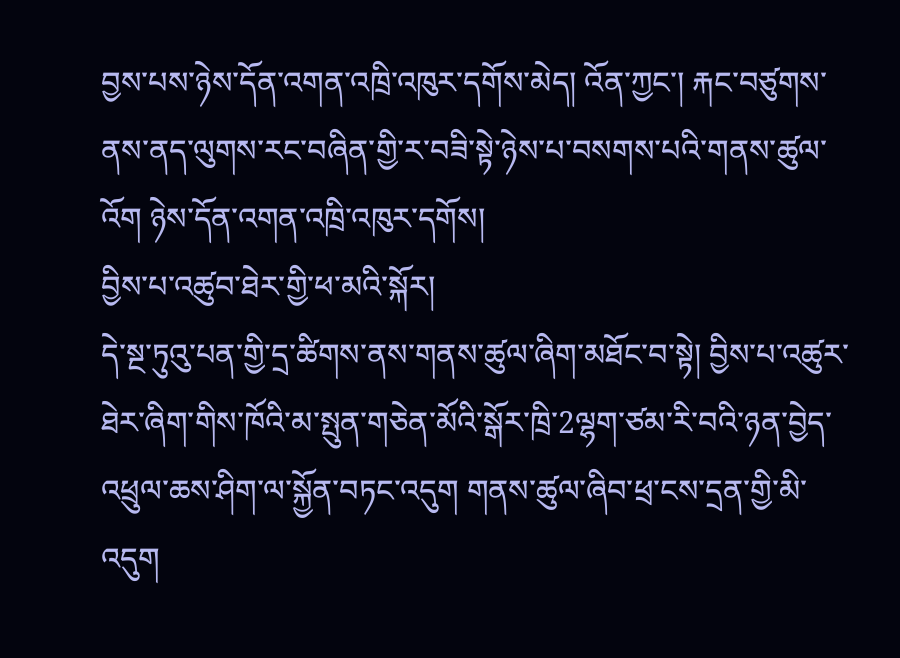བྱས་པས་ཉེས་དོན་འགན་འཁྲི་འཁུར་དགོས་མེད། འོན་ཀྱང་། རྐང་བཙུགས་ནས་ནད་ལུགས་རང་བཞིན་གྱི་ར་བཟི་སྟེ་ཉེས་པ་བསགས་པའི་གནས་ཚུལ་འོག ཉེས་དོན་འགན་འཁྲི་འཁུར་དགོས།
བྱིས་པ་འཚུབ་ཐེར་གྱི་ཕ་མའི་སྐོར།
དེ་སྔ་ཏུའུ་པན་གྱི་དྲ་ཚིགས་ནས་གནས་ཚུལ་ཞིག་མཐོང་བ་སྟེ། བྱིས་པ་འཚུར་ཐེར་ཞིག་གིས་ཁོའི་མ་སྤུན་གཅེན་མོའི་སྒོར་ཁྲི་2ལྷག་ཙམ་རི་བའི་ཉན་བྱེད་འཕྲུལ་ཆས་ཤིག་ལ་སྐྱོན་བཏང་འདུག གནས་ཚུལ་ཞིབ་ཕྲ་ངས་དྲན་གྱི་མི་འདུག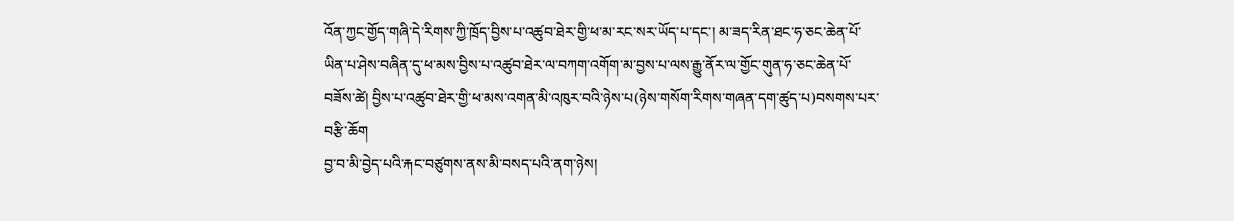འོན་ཀྱང་གྱོད་གཞི་དེ་རིགས་ཀྱི་ཁྲོད་བྱིས་པ་འཚུབ་ཐེར་གྱི་ཕ་མ་རང་སར་ཡོད་པ་དང་། མ་ཟད་རིན་ཐང་ཧ་ཅང་ཆེན་པོ་ཡིན་པ་ཤེས་བཞིན་དུ་ཕ་མས་བྱིས་པ་འཚུབ་ཐེར་ལ་བཀག་འགོག་མ་བྱས་པ་ལས་རྒྱུ་ནོར་ལ་གྱོང་གུན་ཧ་ཅང་ཆེན་པོ་བཟོས་ཚེ། བྱིས་པ་འཚུབ་ཐེར་གྱི་ཕ་མས་འགན་མི་འཁུར་བའི་ཉེས་པ(ཉེས་གསོག་རིགས་གཞན་དག་ཚུད་པ)བསགས་པར་བརྩི་ཆོག
བྱ་བ་མི་བྱེད་པའི་རྐང་བཙུགས་ནས་མི་བསད་པའི་ནག་ཉེས།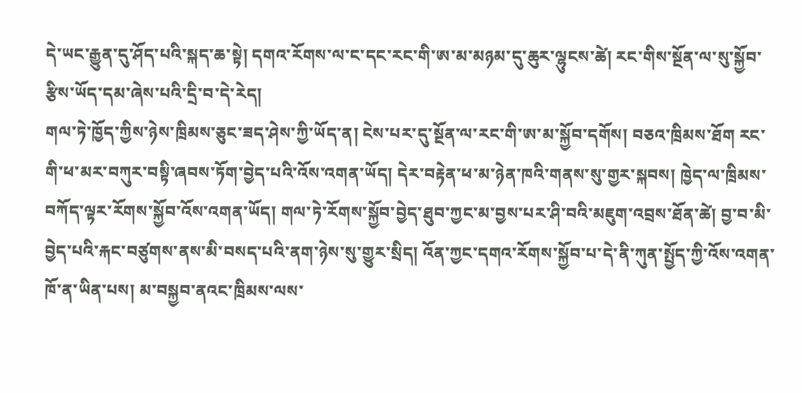དེ་ཡང་རྒྱུན་དུ་ཤོད་པའི་སྐད་ཆ་སྟེ། དགའ་རོགས་ལ་ང་དང་རང་གི་ཨ་མ་མཉམ་དུ་ཆུར་ལྷུངས་ཚེ། རང་གིས་སྔོན་ལ་སུ་སྐྱོབ་རྩིས་ཡོད་དམ་ཞེས་པའི་དྲི་བ་དེ་རེད།
གལ་ཏེ་ཁྱོད་ཀྱིས་ཉེས་ཁྲིམས་ཅུང་ཟད་ཤེས་ཀྱི་ཡོད་ན། ངེས་པར་དུ་སྔོན་ལ་རང་གི་ཨ་མ་སྐྱོབ་དགོས། བཅའ་ཁྲིམས་ཐོག རང་གི་ཕ་མར་བཀུར་བསྟི་ཞབས་ཏོག་བྱེད་པའི་འོས་འགན་ཡོད། དེར་བརྟེན་ཕ་མ་ཉེན་ཁའི་གནས་སུ་གྱར་སྐབས། ཁྱེད་ལ་ཁྲིམས་བཀོད་ལྟར་རོགས་སྐྱོབ་འོས་འགན་ཡོད། གལ་ཏེ་རོགས་སྐྱོབ་བྱེད་ཐུབ་ཀྱང་མ་བྱས་པར་ཤི་བའི་མཇུག་འབྲས་ཐོན་ཚེ། བྱ་བ་མི་བྱེད་པའི་རྐང་བཙུགས་ནས་མི་བསད་པའི་ནག་ཉེས་སུ་གྱུར་སྲིད། འོན་ཀྱང་དགའ་རོགས་སྐྱོབ་པ་དེ་ནི་ཀུན་སྤྱོད་ཀྱི་འོས་འགན་ཁོ་ན་ཡིན་པས། མ་བསྐྱབ་ནའང་ཁྲིམས་ལས་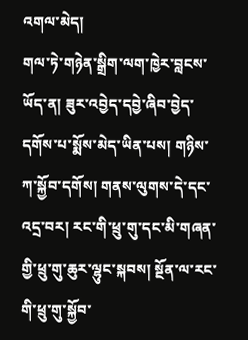འགལ་མེད།
གལ་ཏེ་གཉེན་སྒྲིག་ལག་ཁྱེར་བླངས་ཡོད་ན། ཟུར་འབྱེད་དབྱེ་ཞིབ་བྱེད་དགོས་པ་སྨོས་མེད་ཡིན་པས། གཉིས་ཀ་སྐྱོབ་དགོས། གནས་ལུགས་དེ་དང་འདྲ་བར། རང་གི་ཕྲུ་གུ་དང་མི་གཞན་གྱི་ཕྲུ་གུ་ཆུར་ལྷུང་སྐབས། སྔོན་ལ་རང་གི་ཕྲུ་གུ་སྐྱོབ་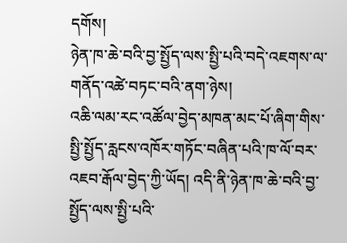དགོས།
ཉེན་ཁ་ཆེ་བའི་བྱ་སྤྱོད་ལས་སྤྱི་པའི་བདེ་འཇགས་ལ་གནོད་འཚེ་བཏང་བའི་ནག་ཉེས།
འཆི་ལམ་རང་འཚོལ་བྱེད་མཁན་མང་པོ་ཞིག་གིས་སྤྱི་སྤྱོད་རླངས་འཁོར་གཏོང་བཞིན་པའི་ཁ་ལོ་བར་འཇབ་རྒོལ་བྱེད་ཀྱི་ཡོད། འདི་ནི་ཉེན་ཁ་ཆེ་བའི་བྱ་སྤྱོད་ལས་སྤྱི་པའི་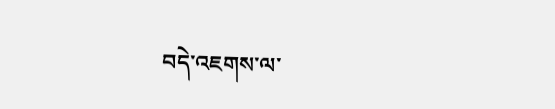བདེ་འཇགས་ལ་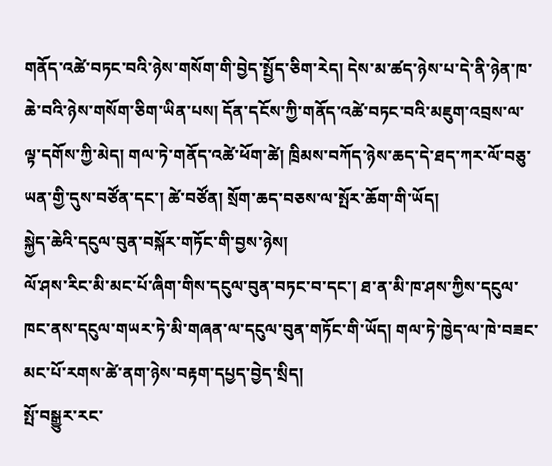གནོད་འཚེ་བཏང་བའི་ཉེས་གསོག་གི་བྱེད་སྤྱོད་ཅིག་རེད། དེས་མ་ཚད་ཉེས་པ་དེ་ནི་ཉེན་ཁ་ཆེ་བའི་ཉེས་གསོག་ཅིག་ཡིན་པས། དོན་དངོས་ཀྱི་གནོད་འཚེ་བཏང་བའི་མཇུག་འབྲས་ལ་ལྟ་དགོས་ཀྱི་མེད། གལ་ཏེ་གནོད་འཚེ་ཕོག་ཚེ། ཁྲིམས་བཀོད་ཉེས་ཆད་དེ་ཐད་ཀར་ལོ་བཅུ་ཡན་གྱི་དུས་བཙོན་དང་། ཚེ་བཙོན། སྲོག་ཆད་བཅས་ལ་སྤོར་ཆོག་གི་ཡོད།
སྐྱེད་ཆེའི་དངུལ་བུན་བསྐོར་གཏོང་གི་བྱས་ཉེས།
ལོ་ཤས་རིང་མི་མང་པོ་ཞིག་གིས་དངུལ་བུན་བཏང་བ་དང་། ཐ་ན་མི་ཁ་ཤས་ཀྱིས་དངུལ་ཁང་ནས་དངུལ་གཡར་ཏེ་མི་གཞན་ལ་དངུལ་བུན་གཏོང་གི་ཡོད། གལ་ཏེ་ཁྱེད་ལ་ཁེ་བཟང་མང་པོ་རགས་ཚེ་ནག་ཉེས་བརྟག་དཔྱད་བྱེད་སྲིད།
སྤོ་བསྒྱུར་རང་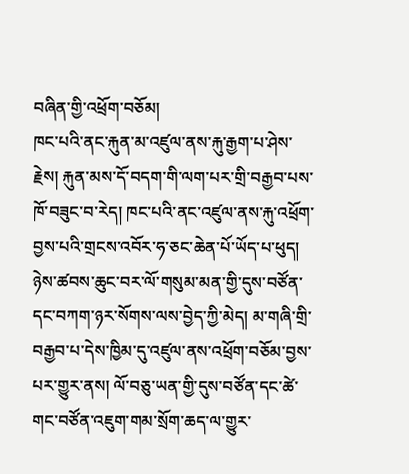བཞིན་གྱི་འཕྲོག་བཅོམ།
ཁང་པའི་ནང་རྐུན་མ་འཛུལ་ནས་རྐུ་རྒྱག་པ་ཤེས་རྗེས། རྐུན་མས་དོ་བདག་གི་ལག་པར་གྲི་བརྒྱབ་པས་ཁོ་བཟུང་བ་རེད། ཁང་པའི་ནང་འཛུལ་ནས་རྐུ་འཕྲོག་བྱས་པའི་གྲངས་འབོར་ཧ་ཅང་ཆེན་པོ་ཡོད་པ་ཕུད། ཉེས་ཚབས་ཆུང་བར་ལོ་གསུམ་མན་གྱི་དུས་བཙོན་དང་བཀག་ཉར་སོགས་ལས་བྱེད་ཀྱི་མེད། མ་གཞི་གྲི་བརྒྱབ་པ་དེས་ཁྱིམ་དུ་འཛུལ་ནས་འཕྲོག་བཅོམ་བྱས་པར་གྱུར་ནས། ལོ་བཅུ་ཡན་གྱི་དུས་བཙོན་དང་ཚེ་གང་བཙོན་འཇུག་གམ་སྲོག་ཆད་ལ་གྱུར་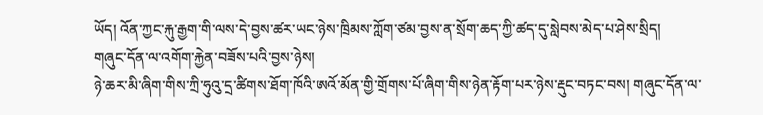ཡོད། འོན་ཀྱང་རྐུ་རྒྱག་གི་ལས་དེ་བྱས་ཚར་ཡང་ཉེས་ཁྲིམས་ཀློག་ཙམ་བྱས་ན་སྲོག་ཆད་ཀྱི་ཚད་དུ་སླེབས་མེད་པ་ཤེས་སྲིད།
གཞུང་དོན་ལ་འགོག་རྐྱེན་བཟོས་པའི་བྱས་ཉེས།
ཉེ་ཆར་མི་ཞིག་གིས་ཀྲི་ཧུའུ་དྲ་ཚིགས་ཐོག་ཁོའི་ཨའོ་མོན་གྱི་གྲོགས་པོ་ཞིག་གིས་ཉེན་རྟོག་པར་ཉེས་རྡུང་བཏང་བས། གཞུང་དོན་ལ་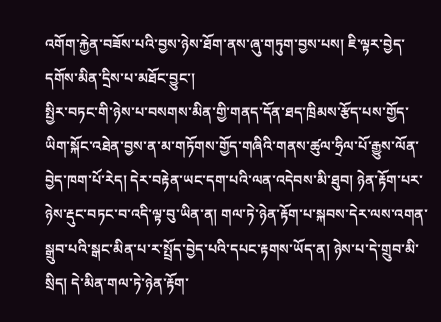འགོག་རྐྱེན་བཟོས་པའི་བྱས་ཉེས་ཐོག་ནས་ཞུ་གཏུག་བྱས་པས། ཇི་ལྟར་བྱེད་དགོས་མིན་དྲིས་པ་མཐོང་བྱུང་།
སྤྱིར་བཏང་གི་ཉེས་པ་བསགས་མིན་གྱི་གནད་དོན་ཐད་ཁྲིམས་རྩོད་པས་གྱོད་ཡིག་སྐོང་འཐེན་བྱས་ན་མ་གཏོགས་གྱོད་གཞིའི་གནས་ཚུལ་ཧྲིལ་པོ་རྒྱུས་ལོན་བྱེད་ཁག་པོ་རེད། དེར་བརྟེན་ཡང་དག་པའི་ལན་འདེབས་མི་ཐུབ། ཉེན་རྟོག་པར་ཉེས་རྡུང་བཏང་བ་འདི་ལྟ་བུ་ཡིན་ན། གལ་ཏེ་ཉེན་རྟོག་པ་སྐབས་དེར་ལས་འགན་སྒྲུབ་པའི་སྒང་མིན་པ་ར་སྤྲོད་བྱེད་པའི་དཔང་རྟགས་ཡོད་ན། ཉེས་པ་དེ་གྲུབ་མི་སྲིད། དེ་མིན་གལ་ཏེ་ཉེན་རྟོག་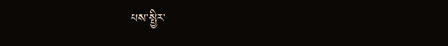པས་སྤྱིར་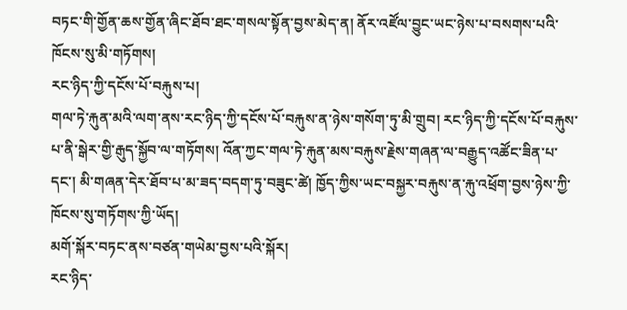བཏང་གི་གྱོན་ཆས་གྱོན་ཞིང་ཐོབ་ཐང་གསལ་སྟོན་བྱས་མེད་ན། ནོར་འཛོལ་བྱུང་ཡང་ཉེས་པ་བསགས་པའི་ཁོངས་སུ་མི་གཏོགས།
རང་ཉིད་ཀྱི་དངོས་པོ་བརྐུས་པ།
གལ་ཏེ་རྐུན་མའི་ལག་ནས་རང་ཉིད་ཀྱི་དངོས་པོ་བརྐུས་ན་ཉེས་གསོག་ཏུ་མི་གྲུབ། རང་ཉིད་ཀྱི་དངོས་པོ་བརྐུས་པ་ནི་སྒེར་གྱི་རྒུད་སྐྱོབ་ལ་གཏོགས། འོན་ཀྱང་གལ་ཏེ་རྐུན་མས་བརྐུས་རྗེས་གཞན་ལ་བརྒྱུད་འཚོང་ཟིན་པ་དང་། མི་གཞན་དེར་ཐོབ་པ་མ་ཟད་བདག་ཏུ་བཟུང་ཚེ། ཁྱོད་ཀྱིས་ཡང་བསྐྱར་བརྐུས་ན་རྐུ་འཕྲོག་བྱས་ཉེས་ཀྱི་ཁོངས་སུ་གཏོགས་ཀྱི་ཡོད།
མགོ་སྐོར་བཏང་ནས་བཙན་གཡེམ་བྱས་པའི་སྐོར།
རང་ཉིད་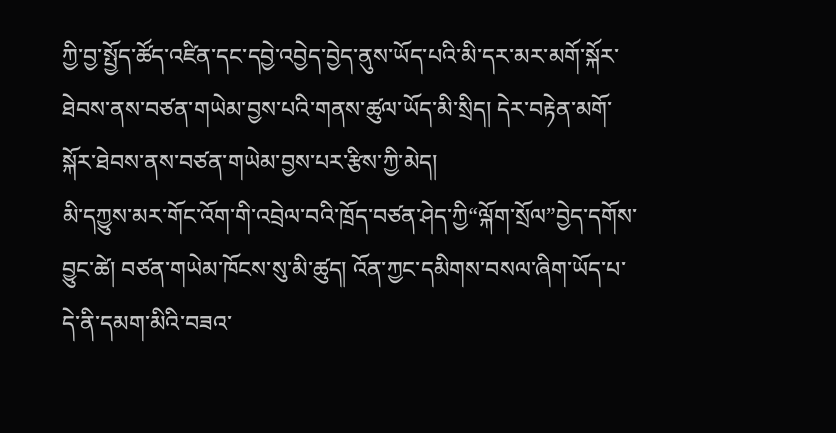ཀྱི་བྱ་སྤྱོད་ཚོད་འཛིན་དང་དབྱེ་འབྱེད་བྱེད་ནུས་ཡོད་པའི་མི་དར་མར་མགོ་སྐོར་ཐེབས་ནས་བཙན་གཡེམ་བྱས་པའི་གནས་ཚུལ་ཡོད་མི་སྲིད། དེར་བརྟེན་མགོ་སྐོར་ཐེབས་ནས་བཙན་གཡེམ་བྱས་པར་རྩིས་ཀྱི་མེད།
མི་དཀྱུས་མར་གོང་འོག་གི་འབྲེལ་བའི་ཁྲོད་བཙན་ཤེད་ཀྱི“ལྐོག་སྲོལ”བྱེད་དགོས་བྱུང་ཚེ། བཙན་གཡེམ་ཁོངས་སུ་མི་ཚུད། འོན་ཀྱང་དམིགས་བསལ་ཞིག་ཡོད་པ་དེ་ནི་དམག་མིའི་བཟའ་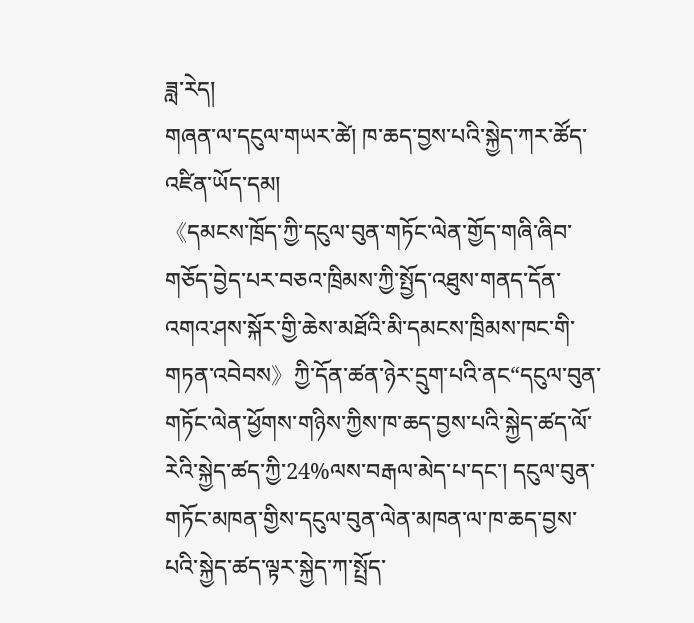ཟླ་རེད།
གཞན་ལ་དངུལ་གཡར་ཚེ། ཁ་ཆད་བྱས་པའི་སྐྱེད་ཀར་ཚོད་འཛིན་ཡོད་དམ།
《དམངས་ཁྲོད་ཀྱི་དངུལ་བུན་གཏོང་ལེན་གྱོད་གཞི་ཞིབ་གཅོད་བྱེད་པར་བཅའ་ཁྲིམས་ཀྱི་སྤྱོད་འཐུས་གནད་དོན་འགའ་ཤས་སྐོར་གྱི་ཆེས་མཐོའི་མི་དམངས་ཁྲིམས་ཁང་གི་གཏན་འབེབས》ཀྱི་དོན་ཚན་ཉེར་དྲུག་པའི་ནང“དངུལ་བུན་གཏོང་ལེན་ཕྱོགས་གཉིས་ཀྱིས་ཁ་ཆད་བྱས་པའི་སྐྱེད་ཚད་ལོ་རེའི་སྐྱེད་ཚད་ཀྱི་24%ལས་བརྒལ་མེད་པ་དང་། དངུལ་བུན་གཏོང་མཁན་གྱིས་དངུལ་བུན་ལེན་མཁན་ལ་ཁ་ཆད་བྱས་པའི་སྐྱེད་ཚད་ལྟར་སྐྱེད་ཀ་སྤྲོད་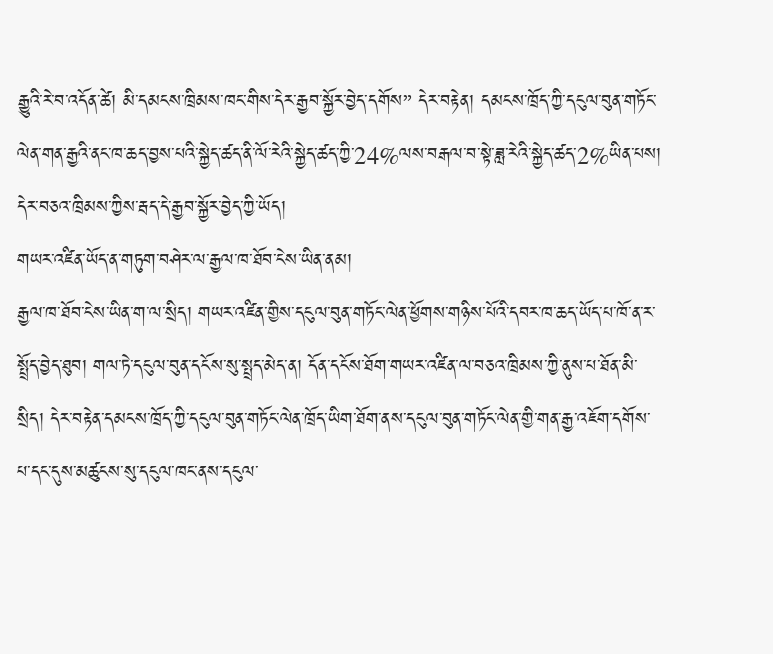རྒྱུའི་རེ་བ་འདོན་ཚེ། མི་དམངས་ཁྲིམས་ཁང་གིས་དེར་རྒྱབ་སྐྱོར་བྱེད་དགོས” དེར་བརྟེན། དམངས་ཁྲོད་ཀྱི་དངུལ་བུན་གཏོང་ལེན་གན་རྒྱའི་ནང་ཁ་ཆད་བྱས་པའི་སྐྱེད་ཚད་ནི་ལོ་རེའི་སྐྱེད་ཚད་ཀྱི་24%ལས་བརྒལ་བ་སྟེ་ཟླ་རེའི་སྐྱེད་ཚད་2%ཡིན་པས། དེར་བཅའ་ཁྲིམས་ཀྱིས་རྦད་དེ་རྒྱབ་སྐྱོར་བྱེད་ཀྱི་ཡོད།
གཡར་འཛིན་ཡོད་ན་གཏུག་བཤེར་ལ་རྒྱལ་ཁ་ཐོབ་ངེས་ཡིན་ནམ།
རྒྱལ་ཁ་ཐོབ་ངེས་ཡིན་ག་ལ་སྲིད། གཡར་འཛིན་གྱིས་དངུལ་བུན་གཏོང་ལེན་ཕྱོགས་གཉིས་པོའི་དབར་ཁ་ཆད་ཡོད་པ་ཁོ་ན་ར་སྤྲོད་བྱེད་ཐུབ། གལ་ཏེ་དངུལ་བུན་དངོས་སུ་སྤྲད་མེད་ན། དོན་དངོས་ཐོག་གཡར་འཛིན་ལ་བཅའ་ཁྲིམས་ཀྱི་ནུས་པ་ཐོན་མི་སྲིད། དེར་བརྟེན་དམངས་ཁྲོད་ཀྱི་དངུལ་བུན་གཏོང་ལེན་ཁྲོད་ཡིག་ཐོག་ནས་དངུལ་བུན་གཏོང་ལེན་གྱི་གན་རྒྱ་འཇོག་དགོས་པ་དང་དུས་མཚུངས་སུ་དངུལ་ཁང་ནས་དངུལ་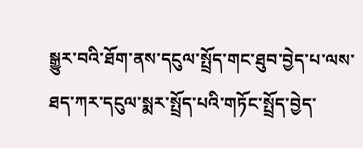སྒྱུར་བའི་ཐོག་ནས་དངུལ་སྤྲོད་གང་ཐུབ་བྱེད་པ་ལས་ཐད་ཀར་དངུལ་སྨར་སྤྲོད་པའི་གཏོང་སྤྲོད་བྱེད་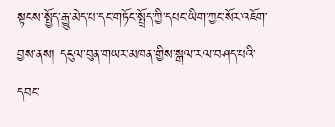སྟངས་སྤྱོད་རྒྱུ་མེད་པ་དང་གཏོང་སྤྲོད་ཀྱི་དཔང་ཡིག་ཀྱང་སོར་འཇོག་བྱས་ནས། དངུལ་བུན་གཡར་མཁན་གྱིས་སྒལ་རལ་བཤད་པའི་དབང་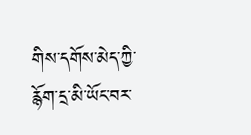གིས་དགོས་མེད་ཀྱི་རྙོག་དྲ་མི་ཡོང་བར་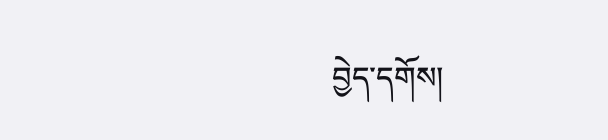བྱེད་དགོས།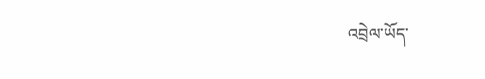འབྲེལ་ཡོད་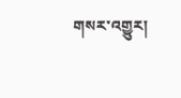གསར་འགྱུར།